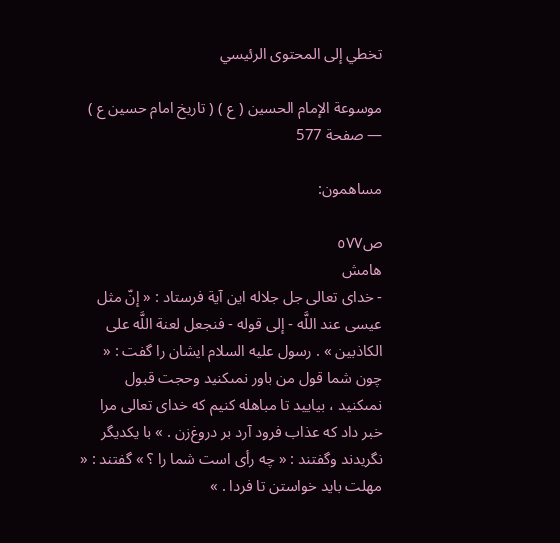تخطي إلى المحتوى الرئيسي

موسوعة الإمام الحسين ( ع ) ( تاريخ امام حسين ع ) — صفحة 577

مساهمون:

ص٥٧٧
هامش
- خداى تعالى جل جلاله اين آية فرستاد : « إنّ مثل عيسى عند اللَّه - إلى قوله - فنجعل لعنة اللَّه على الكاذبين » . رسول عليه السلام ايشان را گفت : « چون شما قول من باور نمىكنيد وحجت قبول نمىكنيد ، بياييد تا مباهله كنيم كه خداى تعالى مرا خبر داد كه عذاب فرود آرد بر دروغ‌زن . » با يكديگر نگريدند وگفتند : « چه رأى است شما را ؟ » گفتند : « مهلت بايد خواستن تا فردا . »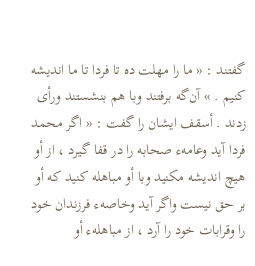گفتند : « ما را مهلت ده تا فردا تا ما انديشه كنيم . » آن‌گه برفتند وبا هم بنشستند ورأى زدند . أسقف ايشان را گفت : « اگر محمد فردا آيد وعامهء صحابه را در قفا گيرد ، از أو هيچ انديشه مكنيد وبا أو مباهله كنيد كه أو بر حق نيست واگر آيد وخاصهء فرزندان خود را وقرابات خود را آرد ، از مباهلهء أو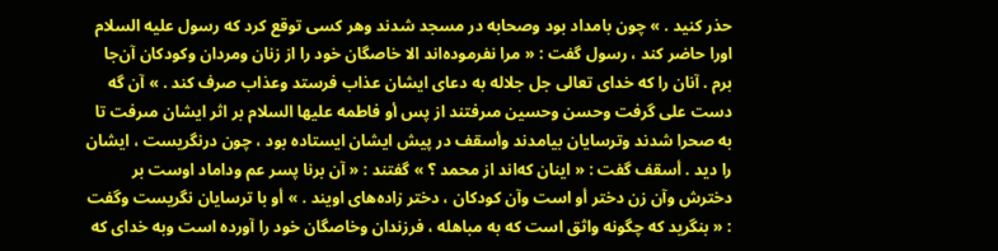حذر كنيد . » چون بامداد بود وصحابه در مسجد شدند وهر كسى توقع كرد كه رسول عليه السلام اورا حاضر كند ، رسول گفت : « مرا نفرموده‌اند الا خاصگان خود را از زنان ومردان وكودكان آن‌جا برم . آنان را كه خداى تعالى جل جلاله به دعاى ايشان عذاب فرستد وعذاب صرف كند . » آن گه دست على گرفت وحسن وحسين مىرفتند از پس أو فاطمه عليها السلام بر اثر ايشان مىرفت تا به صحرا شدند وترسايان بيامدند وأسقف در پيش ايشان ايستاده بود ، چون درنگريست ، ايشان را ديد . أسقف گفت : « اينان كه‌اند از محمد ؟ » گفتند : « آن برنا پسر عم وداماد اوست بر دخترش وآن زن دختر أو است وآن كودكان ، دختر زاده‌هاى اويند . » أو با ترسايان نگريست وگفت : « بنگريد كه چگونه واثق است كه به مباهله ، فرزندان وخاصگان خود را آورده است وبه خداى كه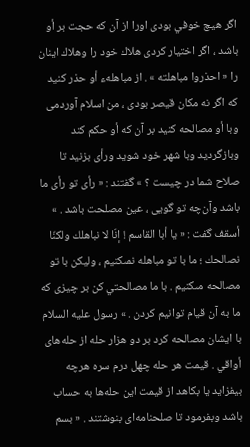اگر هيچ خوفي بودى اورا از آن كه حجت بر أو باشد ، اگر اختيار كردى هلاك خود را وهلاك اينان را « احذروا مباهلته » . از مباهلهء أو حذر كنيد كه اگر نه مكان قيصر بودى ، من اسلام آوردمى وبا أو مصالحه كنيد بر آن كه أو حكم كند وبازگرديد وبا شهر خود شويد ورأى بزنيد تا صلاح شما در چيست ؟ » گفتند : « رأى تو رأى ما باشد وآن‌چه تو گويى ، عين مصلحت باشد . » أسقف گفت : « يا أبا القاسم ! إنّا لا نباهلك ولكنّا نصالحك ؛ ما با تو مباهله نمىكنيم ، وليكن با تو مصالحه مىكنيم . با ما مصالحتي كن بر چيزى كه ما به آن قيام توانيم كردن . » رسول عليه السلام با ايشان مصالحه كرد بر دو هزار حله از حله‌هاى أواقي . قيمت هر حله چهل درم سره هرچه بيفزايد يا بكاهد از قيمت اين حله‌ها به حساب باشد وبفرمود تا صلحنامه‌اى بنوشتند . « بسم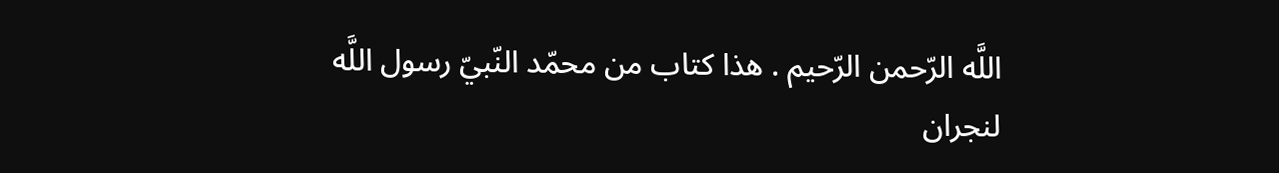اللَّه الرّحمن الرّحيم . هذا كتاب من محمّد النّبيّ رسول اللَّه لنجران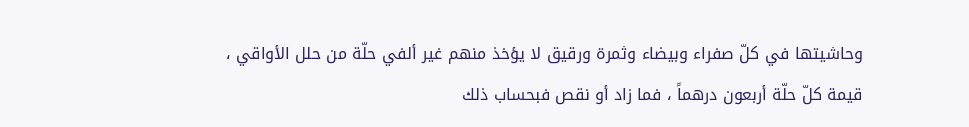وحاشيتها في كلّ صفراء وبيضاء وثمرة ورقيق لا يؤخذ منهم غير ألفي حلّة من حلل الأواقي ، قيمة كلّ حلّة أربعون درهماً ، فما زاد أو نقص فبحساب ذلك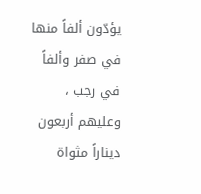يؤدّون ألفاً منها في صفر وألفاً في رجب ، وعليهم أربعون ديناراً مثواة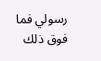رسولي فما فوق ذلك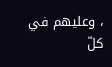، وعليهم في كلّ